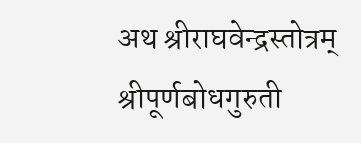अथ श्रीराघवेन्द्रस्तोत्रम्
श्रीपूर्णबोधगुरुती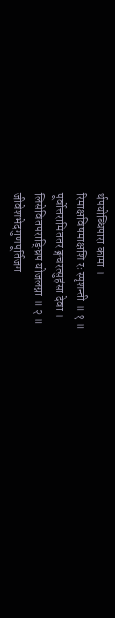र्थपयोब्धिपारा कामा ।
रिमाक्षविषमाक्षशि रः स्पृशन्ती ॥ १ ॥
पूर्वोत्तरामिततर ङ्गचरत्सुहंसा देवा ।
लिसेवितपराङ्घ्रिप योजलग्ना ॥ २ ॥
जीवेशभेदगुणपूर्तिजग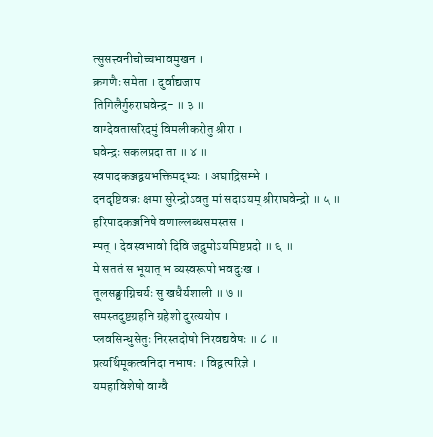त्सुसत्त्वनीचोच्चभावमुखन ।
क्रगणैः समेता । दुर्वाद्यजाप
तिगिलैर्गुरुराघवेन्द्र- ॥ ३ ॥
वाग्देवतासरिदमुं विमलीकरोतु श्रीरा ।
घवेन्द्रः सकलप्रदा ता ॥ ४ ॥
स्वपादकञ्जद्वयभक्तिमद्भ्यः । अघाद्रिसम्भे ।
दनदृष्टिवज्रः क्षमा सुरेन्द्रोऽवतु मां सदाऽयम् श्रीराघवेन्द्रो ॥ ५ ॥
हरिपादकञ्जनिषे वणाल्लब्धसमस्तस ।
म्पत् । देवस्वभावो दिवि जद्रुमोऽयमिष्टप्रदो ॥ ६ ॥
मे सततं स भूयात् भ व्यस्वरूपो भवदुःख ।
तूलसङ्घाग्निचर्यः सु खधैर्यशाली ॥ ७ ॥
समस्तदुष्टग्रहनि ग्रहेशो दुरत्ययोप ।
प्लवसिन्धुसेतुः निरस्तदोषो निरवद्यवेषः ॥ ८ ॥
प्रत्यर्थिमूकत्वनिदा नभाषः । विद्वत्परिज्ञे ।
यमहाविशेषो वाग्वै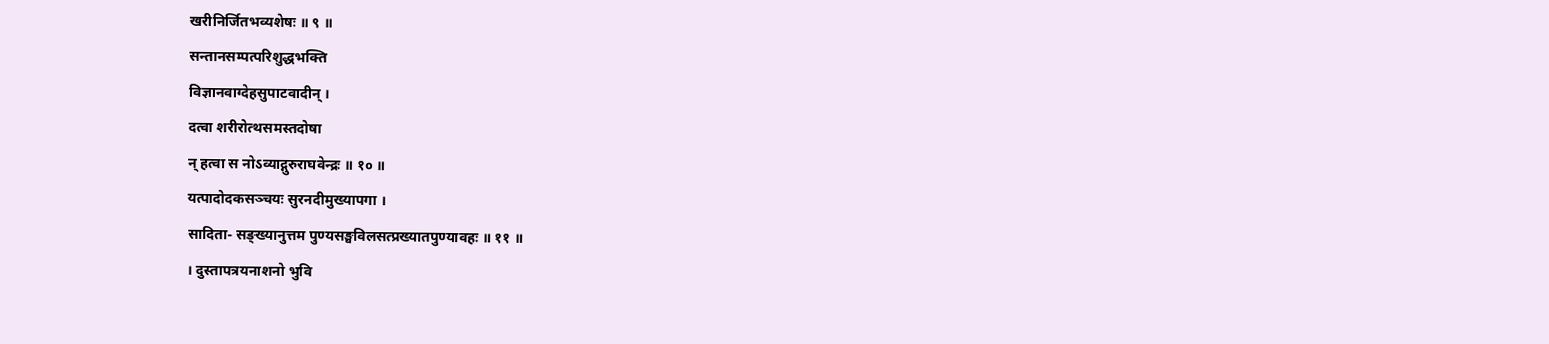खरीनिर्जितभव्यशेषः ॥ ९ ॥
सन्तानसम्पत्परिशुद्धभक्ति
विज्ञानवाग्देहसुपाटवादीन् ।
दत्वा शरीरोत्थसमस्तदोषा
न् हत्वा स नोऽव्याद्गुरुराघवेन्द्रः ॥ १० ॥
यत्पादोदकसञ्चयः सुरनदीमुख्यापगा ।
सादिता- सङ्ख्यानुत्तम पुण्यसङ्घविलसत्प्रख्यातपुण्यावहः ॥ ११ ॥
। दुस्तापत्रयनाशनो भुवि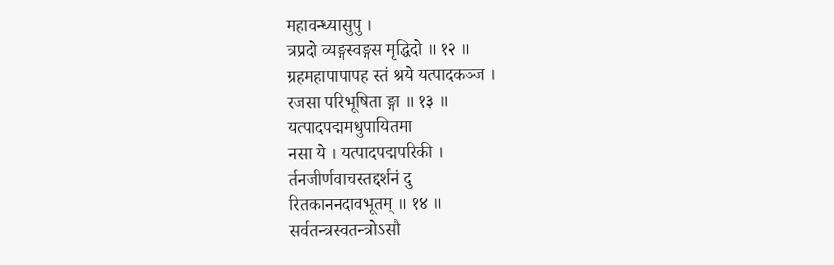महावन्ध्यासुपु ।
त्रप्रदो व्यङ्गस्वङ्गस मृद्धिदो ॥ १२ ॥
ग्रहमहापापापह स्तं श्रये यत्पादकञ्ज ।
रजसा परिभूषिता ङ्गा ॥ १३ ॥
यत्पादपद्ममधुपायितमा
नसा ये । यत्पादपद्मपरिकी ।
र्तनजीर्णवाचस्तद्दर्शनं दु
रितकाननदावभूतम् ॥ १४ ॥
सर्वतन्त्रस्वतन्त्रोऽसौ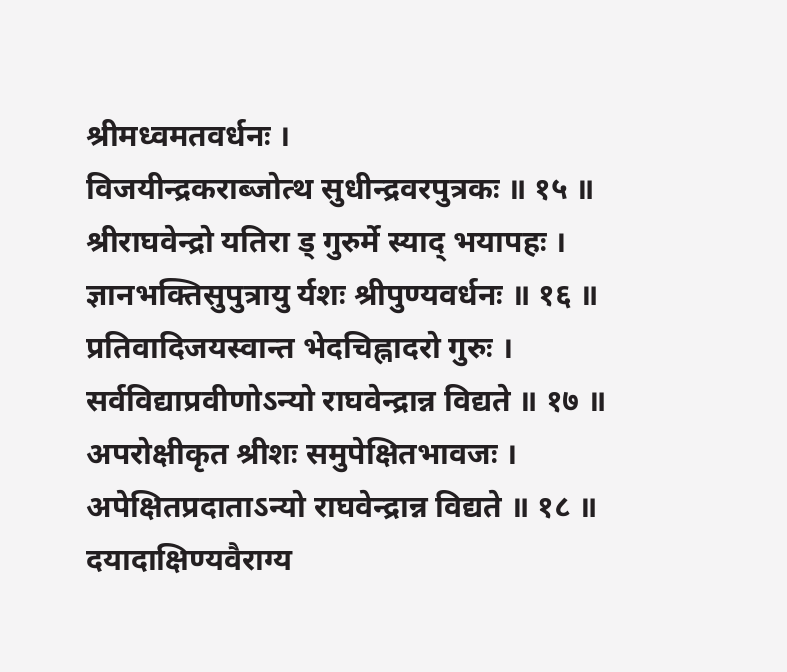श्रीमध्वमतवर्धनः ।
विजयीन्द्रकराब्जोत्थ सुधीन्द्रवरपुत्रकः ॥ १५ ॥
श्रीराघवेन्द्रो यतिरा ड् गुरुर्मे स्याद् भयापहः ।
ज्ञानभक्तिसुपुत्रायु र्यशः श्रीपुण्यवर्धनः ॥ १६ ॥
प्रतिवादिजयस्वान्त भेदचिह्नादरो गुरुः ।
सर्वविद्याप्रवीणोऽन्यो राघवेन्द्रान्न विद्यते ॥ १७ ॥
अपरोक्षीकृत श्रीशः समुपेक्षितभावजः ।
अपेक्षितप्रदाताऽन्यो राघवेन्द्रान्न विद्यते ॥ १८ ॥
दयादाक्षिण्यवैराग्य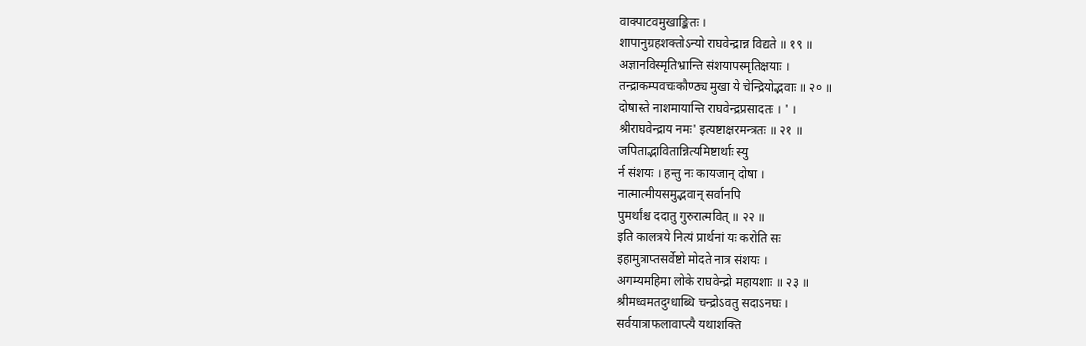वाक्पाटवमुखाङ्कितः ।
शापानुग्रहशक्तोऽन्यो राघवेन्द्रान्न विद्यते ॥ १९ ॥
अज्ञानविस्मृतिभ्रान्ति संशयापस्मृतिक्षयाः ।
तन्द्राकम्पवचःकौण्ठ्य मुखा ये चेन्द्रियोद्भवाः ॥ २० ॥
दोषास्ते नाशमायान्ति राघवेन्द्रप्रसादतः । ' ।
श्रीराघवेन्द्राय नमः' इत्यष्टाक्षरमन्त्रतः ॥ २१ ॥
जपिताद्भावितान्नित्यमिष्टार्थाः स्यु
र्न संशयः । हन्तु नः कायजान् दोषा ।
नात्मात्मीयसमुद्भवान् सर्वानपि
पुमर्थांश्च ददातु गुरुरात्मवित् ॥ २२ ॥
इति कालत्रये नित्यं प्रार्थनां यः करोति सः
इहामुत्राप्तसर्वेष्टो मोदते नात्र संशयः ।
अगम्यमहिमा लोके राघवेन्द्रो महायशाः ॥ २३ ॥
श्रीमध्वमतदुग्धाब्धि चन्द्रोऽवतु सदाऽनघः ।
सर्वयात्राफलावाप्त्यै यथाशक्ति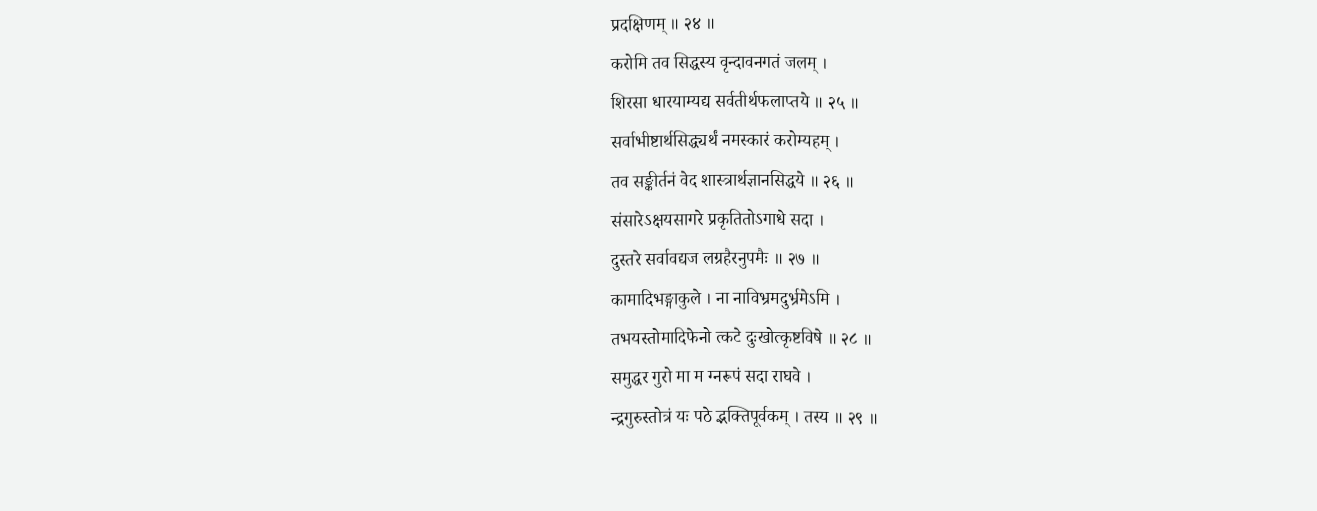प्रदक्षिणम् ॥ २४ ॥
करोमि तव सिद्धस्य वृन्दावनगतं जलम् ।
शिरसा धारयाम्यद्य सर्वतीर्थफलाप्तये ॥ २५ ॥
सर्वाभीष्टार्थसिद्ध्यर्थं नमस्कारं करोम्यहम् ।
तव सङ्कीर्तनं वेद शास्त्रार्थज्ञानसिद्धये ॥ २६ ॥
संसारेऽक्षयसागरे प्रकृतितोऽगाधे सदा ।
दुस्तरे सर्वावद्यज लग्रहैरनुपमैः ॥ २७ ॥
कामादिभङ्गाकुले । ना नाविभ्रमदुर्भ्रमेऽमि ।
तभयस्तोमादिफेनो त्कटे दुःखोत्कृष्टविषे ॥ २८ ॥
समुद्धर गुरो मा म ग्नरूपं सदा राघवे ।
न्द्रगुरुस्तोत्रं यः पठे द्भक्तिपूर्वकम् । तस्य ॥ २९ ॥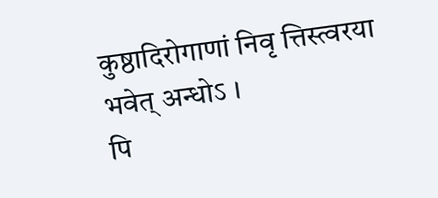कुष्ठादिरोगाणां निवृ त्तिस्त्वरया भवेत् अन्धोऽ ।
पि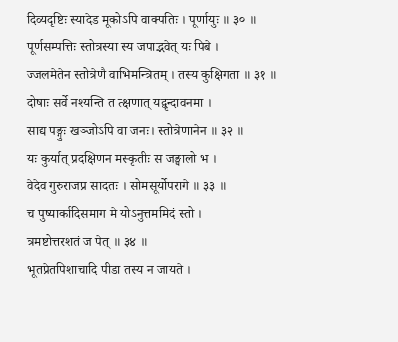दिव्यदृष्टिः स्यादेड मूकोऽपि वाक्पतिः । पूर्णायुः ॥ ३० ॥
पूर्णसम्पत्तिः स्तोत्रस्या स्य जपाद्भवेत् यः पिबे ।
ज्जलमेतेन स्तोत्रेणै वाभिमन्त्रितम् । तस्य कुक्षिगता ॥ ३१ ॥
दोषाः सर्वे नश्यन्ति त त्क्षणात् यद्वृन्दावनमा ।
साद्य पङ्गुः खञ्जोऽपि वा जनः। स्तोत्रेणानेन ॥ ३२ ॥
यः कुर्यात् प्रदक्षिणन मस्कृतीः स जङ्घालो भ ।
वेदेव गुरुराजप्र सादतः । सोमसूर्योपरागे ॥ ३३ ॥
च पुष्यार्कादिसमाग मे योऽनुत्तममिदं स्तो ।
त्रमष्टोत्तरशतं ज पेत् ॥ ३४ ॥
भूतप्रेतपिशाचादि पीडा तस्य न जायते ।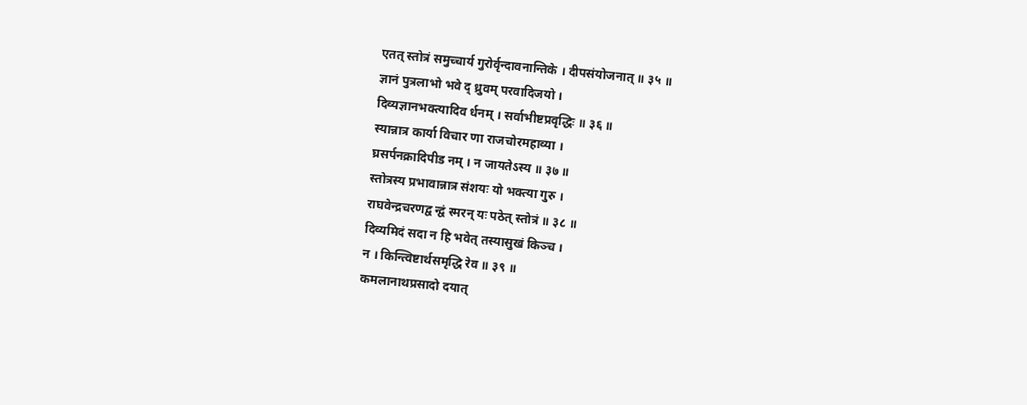एतत् स्तोत्रं समुच्चार्य गुरोर्वृन्दावनान्तिके । दीपसंयोजनात् ॥ ३५ ॥
ज्ञानं पुत्रलाभो भवे द् ध्रुवम् परवादिजयो ।
दिव्यज्ञानभक्त्यादिव र्धनम् । सर्वाभीष्टप्रवृद्धिः ॥ ३६ ॥
स्यान्नात्र कार्या विचार णा राजचोरमहाव्या ।
घ्रसर्पनक्रादिपीड नम् । न जायतेऽस्य ॥ ३७ ॥
स्तोत्रस्य प्रभावान्नात्र संशयः यो भक्त्या गुरु ।
राघवेन्द्रचरणद्व न्द्वं स्मरन् यः पठेत् स्तोत्रं ॥ ३८ ॥
दिव्यमिदं सदा न हि भवेत् तस्यासुखं किञ्च ।
न । किन्त्विष्टार्थसमृद्धि रेव ॥ ३९ ॥
कमलानाथप्रसादो दयात्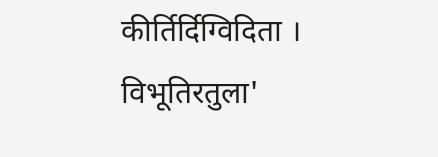कीर्तिर्दिग्विदिता ।
विभूतिरतुला'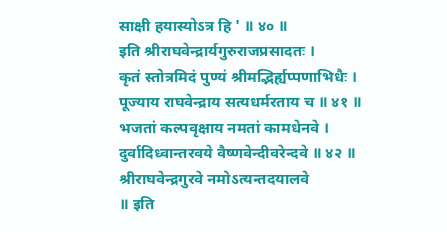साक्षी हयास्योऽत्र हि ' ॥ ४० ॥
इति श्रीराघवेन्द्रार्यगुरुराजप्रसादतः ।
कृतं स्तोत्रमिदं पुण्यं श्रीमद्भिर्ह्यप्पणाभिधैः ।
पूज्याय राघवेन्द्राय सत्यधर्मरताय च ॥ ४१ ॥
भजतां कल्पवृक्षाय नमतां कामधेनवे ।
दुर्वादिध्वान्तरवये वैष्णवेन्दीवरेन्दवे ॥ ४२ ॥
श्रीराघवेन्द्रगुरवे नमोऽत्यन्तदयालवे
॥ इति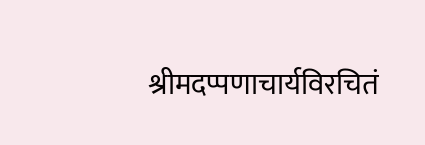श्रीमदप्पणाचार्यविरचितं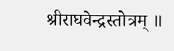श्रीराघवेन्द्रस्तोत्रम् ॥